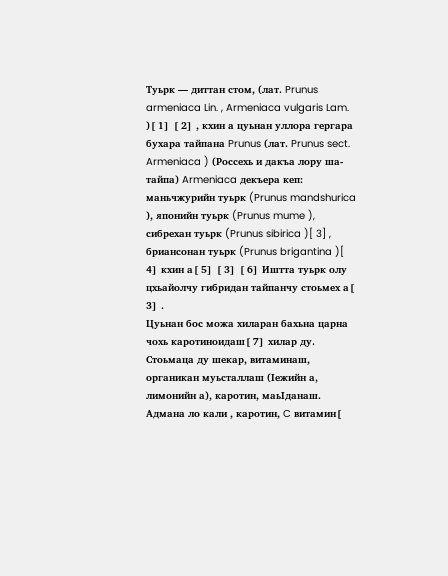Туьрк — диттан стом, (лат. Prunus armeniaca Lin. , Armeniaca vulgaris Lam. )[ 1] [ 2] , кхин а цуьнан уллора гергара бухара тайпана Prunus (лат. Prunus sect. Armeniaca ) (Россехь и дакъа лору ша-тайпа) Armeniaca декъера кеп: маньчжурийн туьрк (Prunus mandshurica ), японийн туьрк (Prunus mume ), сибрехан туьрк (Prunus sibirica )[ 3] , бриансонан туьрк (Prunus brigantina )[ 4] кхин а[ 5] [ 3] [ 6] Иштта туьрк олу цхьайолчу гибридан тайпанчу стоьмех а[ 3] .
Цуьнан бос можа хиларан бахьна царна чохь каротиноидаш[ 7] хилар ду.
Стоьмаца ду шекар, витаминаш, органикан муьсталлаш (Іежийн а, лимонийн а), каротин, маьІданаш. Адмана ло кали , каротин, C витамин[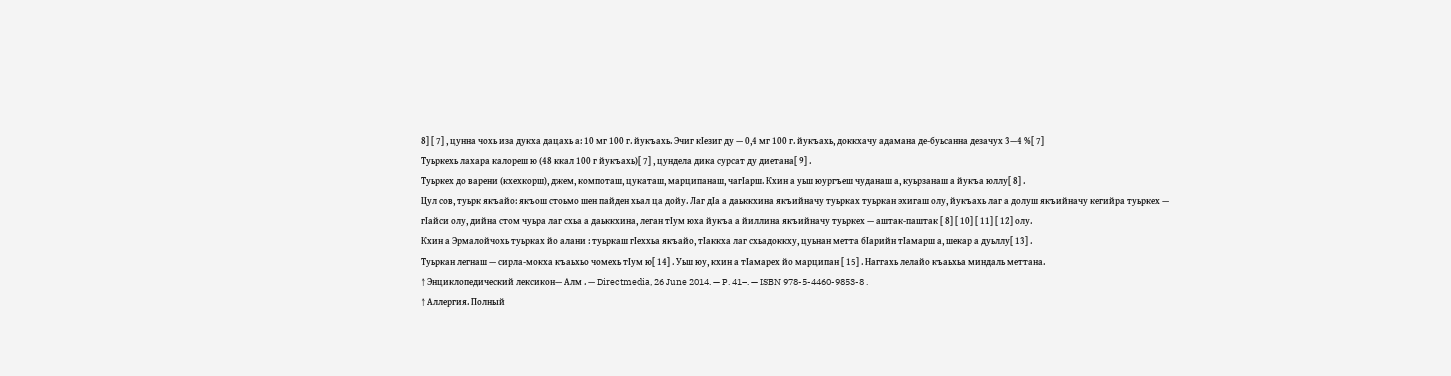8] [ 7] , цунна чохь иза дукха дацахь а: 10 мг 100 г. йукъахь. Эчиг кІезиг ду — 0,4 мг 100 г. йукъахь, доккхачу адамана де-буьсанна дезачух 3—4 %[ 7]
Туьркехь лахара калореш ю (48 ккал 100 г йукъахь)[ 7] , цундела дика сурсат ду диетана[ 9] .
Туьркех до варени (кхехкорш), джем, компоташ, цукаташ, марципанаш, чагІарш. Кхин а уьш юургъеш чуданаш а, куьрзанаш а йукъа юллу[ 8] .
Цул сов, туьрк якъайо: якъош стоьмо шен пайден хьал ца дойу. Лаг дІа а даьккхина якъийначу туьрках туьркан эхигаш олу, йукъахь лаг а долуш якъийначу кегийра туьркех — гІайси олу, дийна стом чуьра лаг схьа а даьккхина, леган тІум юха йукъа а йиллина якъийначу туьркех — аштак-паштак [ 8] [ 10] [ 11] [ 12] олу.
Кхин а Эрмалойчохь туьрках йо алани : туьркаш гІеххьа якъайо, тІаккха лаг схьадоккху, цуьнан метта бІарийн тІамарш а, шекар а дуьллу[ 13] .
Туьркан легнаш — сирла-мокха къаьхьо чомехь тІум ю[ 14] . Уьш юу, кхин а тІамарех йо марципан [ 15] . Наггахь лелайо къаьхьа миндаль меттана.
↑ Энциклопедический лексикон— Алм . — Directmedia, 26 June 2014. — P. 41–. — ISBN 978-5-4460-9853-8 .
↑ Аллергия. Полный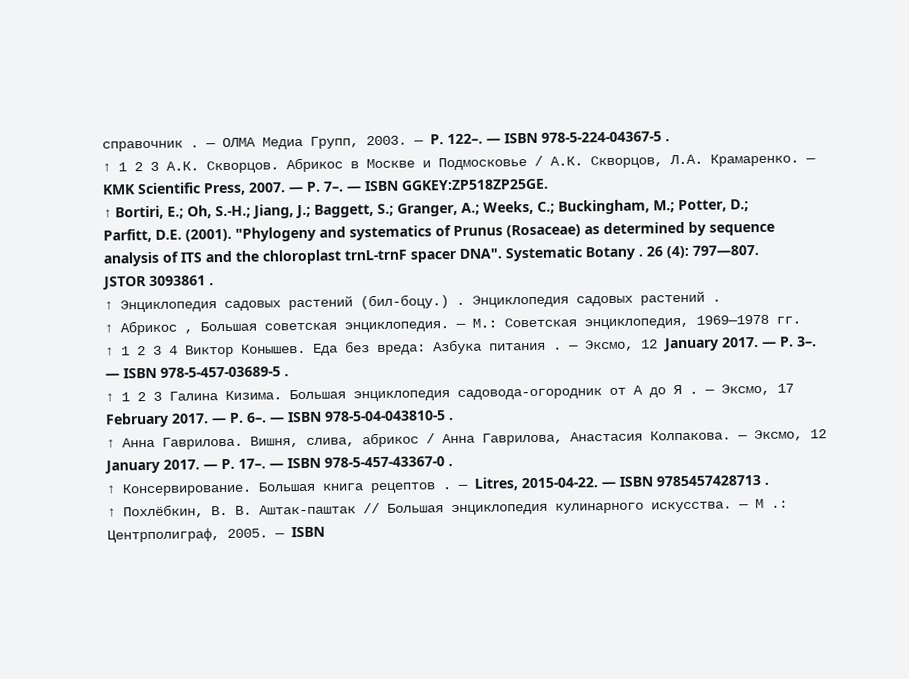справочник . — ОЛМА Медиа Групп, 2003. — P. 122–. — ISBN 978-5-224-04367-5 .
↑ 1 2 3 А.К. Скворцов. Абрикос в Москве и Подмосковье / А.К. Скворцов, Л.А. Крамаренко. — KMK Scientific Press, 2007. — P. 7–. — ISBN GGKEY:ZP518ZP25GE.
↑ Bortiri, E.; Oh, S.-H.; Jiang, J.; Baggett, S.; Granger, A.; Weeks, C.; Buckingham, M.; Potter, D.; Parfitt, D.E. (2001). "Phylogeny and systematics of Prunus (Rosaceae) as determined by sequence analysis of ITS and the chloroplast trnL-trnF spacer DNA". Systematic Botany . 26 (4): 797—807. JSTOR 3093861 .
↑ Энциклопедия садовых растений (бил-боцу.) . Энциклопедия садовых растений .
↑ Абрикос , Большая советская энциклопедия. — М.: Советская энциклопедия, 1969—1978 гг.
↑ 1 2 3 4 Виктор Конышев. Еда без вреда: Азбука питания . — Эксмо, 12 January 2017. — P. 3–. — ISBN 978-5-457-03689-5 .
↑ 1 2 3 Галина Кизима. Большая энциклопедия садовода-огородник от А до Я . — Эксмо, 17 February 2017. — P. 6–. — ISBN 978-5-04-043810-5 .
↑ Анна Гаврилова. Вишня, слива, абрикос / Анна Гаврилова, Анастасия Колпакова. — Эксмо, 12 January 2017. — P. 17–. — ISBN 978-5-457-43367-0 .
↑ Консервирование. Большая книга рецептов . — Litres, 2015-04-22. — ISBN 9785457428713 .
↑ Похлёбкин, В. В. Аштак-паштак // Большая энциклопедия кулинарного искусства. — М .: Центрполиграф, 2005. — ISBN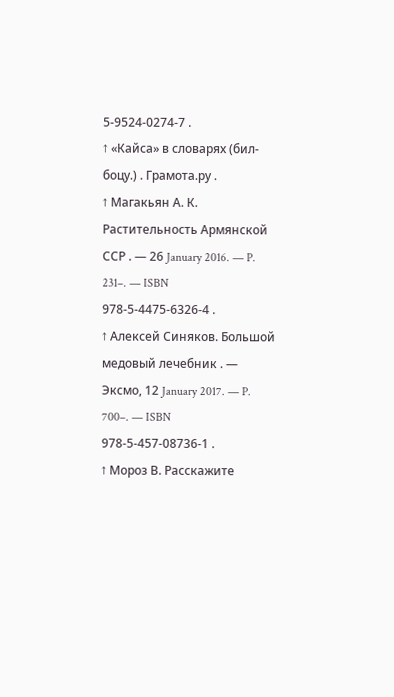5-9524-0274-7 .
↑ «Кайса» в словарях (бил-боцу.) . Грамота.ру .
↑ Магакьян А. К. Растительность Армянской ССР . — 26 January 2016. — P. 231–. — ISBN 978-5-4475-6326-4 .
↑ Алексей Синяков. Большой медовый лечебник . — Эксмо, 12 January 2017. — P. 700–. — ISBN 978-5-457-08736-1 .
↑ Мороз В. Расскажите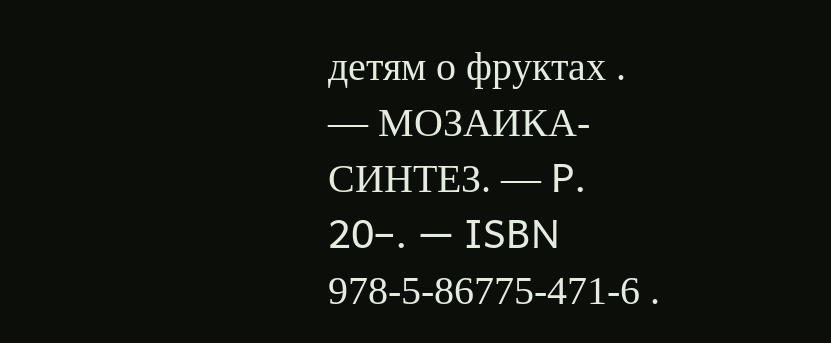детям о фруктах . — МОЗАИКА-СИНТЕЗ. — P. 20–. — ISBN 978-5-86775-471-6 .